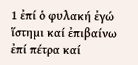1 ἐπί ὁ φυλακή ἐγώ ἵστημι καί ἐπιβαίνω ἐπί πέτρα καί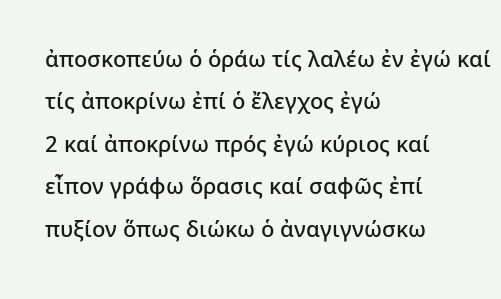ἀποσκοπεύω ὁ ὁράω τίς λαλέω ἐν ἐγώ καί τίς ἀποκρίνω ἐπί ὁ ἔλεγχος ἐγώ
2 καί ἀποκρίνω πρός ἐγώ κύριος καί εἶπον γράφω ὅρασις καί σαφῶς ἐπί πυξίον ὅπως διώκω ὁ ἀναγιγνώσκω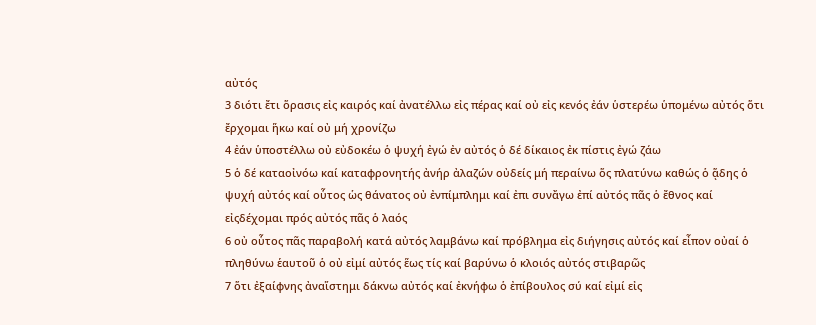αὐτός
3 διότι ἔτι ὅρασις εἰς καιρός καί ἀνατέλλω εἰς πέρας καί οὐ εἰς κενός ἐάν ὑστερέω ὑπομένω αὐτός ὅτι ἔρχομαι ἥκω καί οὐ μή χρονίζω
4 ἐάν ὑποστέλλω οὐ εὐδοκέω ὁ ψυχή ἐγώ ἐν αὐτός ὁ δέ δίκαιος ἐκ πίστις ἐγώ ζάω
5 ὁ δέ καταοἰνόω καί καταφρονητής ἀνήρ ἀλαζών οὐδείς μή περαίνω ὅς πλατύνω καθώς ὁ ᾅδης ὁ ψυχή αὐτός καί οὗτος ὡς θάνατος οὐ ἐνπίμπλημι καί ἐπι συνἄγω ἐπί αὐτός πᾶς ὁ ἔθνος καί εἰςδέχομαι πρός αὐτός πᾶς ὁ λαός
6 οὐ οὗτος πᾶς παραβολή κατά αὐτός λαμβάνω καί πρόβλημα εἰς διήγησις αὐτός καί εἶπον οὐαί ὁ πληθύνω ἑαυτοῦ ὁ οὐ εἰμί αὐτός ἕως τίς καί βαρύνω ὁ κλοιός αὐτός στιβαρῶς
7 ὅτι ἐξαίφνης ἀναἵστημι δάκνω αὐτός καί ἐκνήφω ὁ ἐπίβουλος σύ καί εἰμί εἰς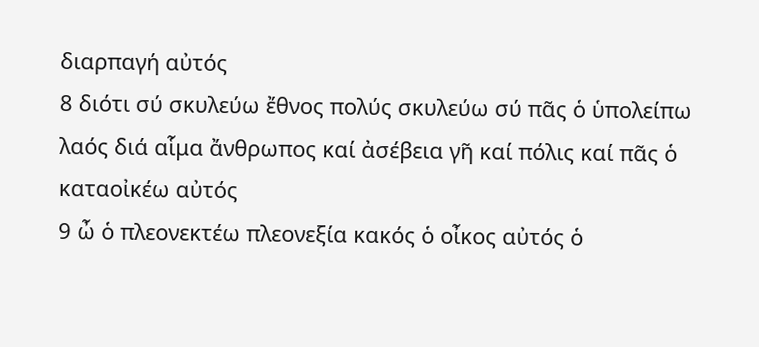διαρπαγή αὐτός
8 διότι σύ σκυλεύω ἔθνος πολύς σκυλεύω σύ πᾶς ὁ ὑπολείπω λαός διά αἷμα ἄνθρωπος καί ἀσέβεια γῆ καί πόλις καί πᾶς ὁ καταοἰκέω αὐτός
9 ὦ ὁ πλεονεκτέω πλεονεξία κακός ὁ οἶκος αὐτός ὁ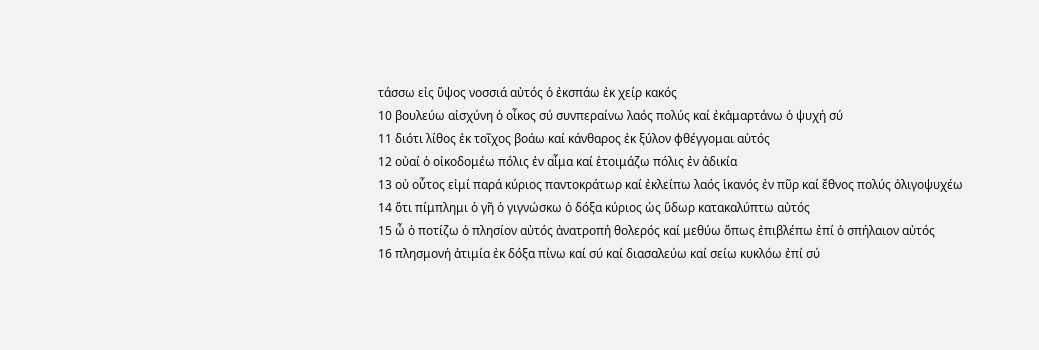τάσσω εἰς ὕψος νοσσιά αὐτός ὁ ἐκσπάω ἐκ χείρ κακός
10 βουλεύω αἰσχύνη ὁ οἶκος σύ συνπεραίνω λαός πολύς καί ἐκἁμαρτάνω ὁ ψυχή σύ
11 διότι λίθος ἐκ τοῖχος βοάω καί κάνθαρος ἐκ ξύλον φθέγγομαι αὐτός
12 οὐαί ὁ οἰκοδομέω πόλις ἐν αἷμα καί ἑτοιμάζω πόλις ἐν ἀδικία
13 οὐ οὗτος εἰμί παρά κύριος παντοκράτωρ καί ἐκλείπω λαός ἱκανός ἐν πῦρ καί ἔθνος πολύς ὀλιγοψυχέω
14 ὅτι πίμπλημι ὁ γῆ ὁ γιγνώσκω ὁ δόξα κύριος ὡς ὕδωρ κατακαλύπτω αὐτός
15 ὦ ὁ ποτίζω ὁ πλησίον αὐτός ἀνατροπή θολερός καί μεθύω ὅπως ἐπιβλέπω ἐπί ὁ σπήλαιον αὐτός
16 πλησμονή ἀτιμία ἐκ δόξα πίνω καί σύ καί διασαλεύω καί σείω κυκλόω ἐπί σύ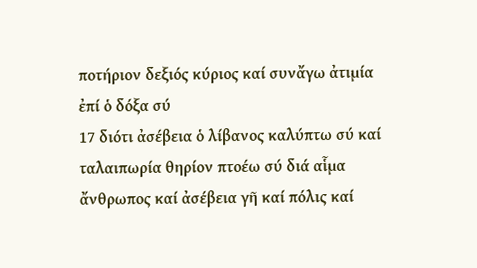ποτήριον δεξιός κύριος καί συνἄγω ἀτιμία ἐπί ὁ δόξα σύ
17 διότι ἀσέβεια ὁ λίβανος καλύπτω σύ καί ταλαιπωρία θηρίον πτοέω σύ διά αἷμα ἄνθρωπος καί ἀσέβεια γῆ καί πόλις καί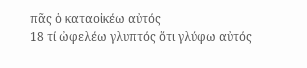πᾶς ὁ καταοἰκέω αὐτός
18 τί ὠφελέω γλυπτός ὅτι γλύφω αὐτός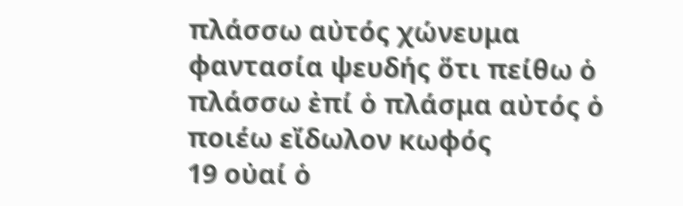πλάσσω αὐτός χώνευμα φαντασία ψευδής ὅτι πείθω ὁ πλάσσω ἐπί ὁ πλάσμα αὐτός ὁ ποιέω εἴδωλον κωφός
19 οὐαί ὁ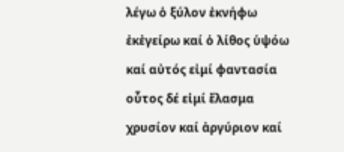λέγω ὁ ξύλον ἐκνήφω ἐκἐγείρω καί ὁ λίθος ὑψόω καί αὐτός εἰμί φαντασία οὗτος δέ εἰμί ἔλασμα χρυσίον καί ἀργύριον καί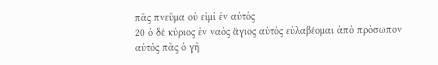πᾶς πνεῦμα οὐ εἰμί ἐν αὐτός
20 ὁ δέ κύριος ἐν ναός ἅγιος αὐτός εὐλαβέομαι ἀπό πρόσωπον αὐτός πᾶς ὁ γῆ